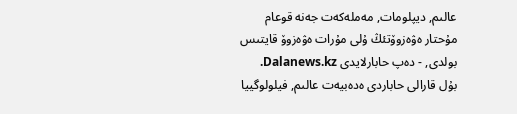عالىم, ديپلومات, مەملەكەت جەنە قوعام مۇحتار ەۋەزوۆتئڭ ۇلى مۇرات ەۋەزوۆ قايتىس بولدى, - دەپ حابارلايدى Dalanews.kz.
بۇل قارالى حاباردى ەدەبيەت عالىم, فيلولوگييا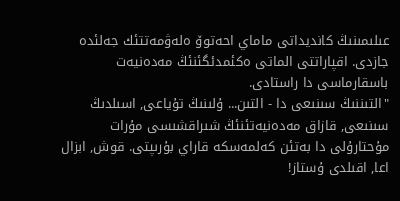عىلىمىنىڭ كانديداتى ماماي احەتوۆ ەلەۋمەتتئك جەلئدە جازدى. اقپاراتتى الماتى ەكئمدئگئنئڭ مەدەنيەت باسقارماسى دا راستادى.
"التىننىڭ سىنىعى دا - التىن... ۇلىنىڭ تۇياعى, اسىلدىڭ سىنىعى, قازاق مەدەنيەتئنئڭ شىراقشىسى مۇرات مۇحتارۇلى دا بەتئن كەلمەسكە قاراي بۇرىپتى. قوش, ابزال اعا, اقىلدى ۇستاز!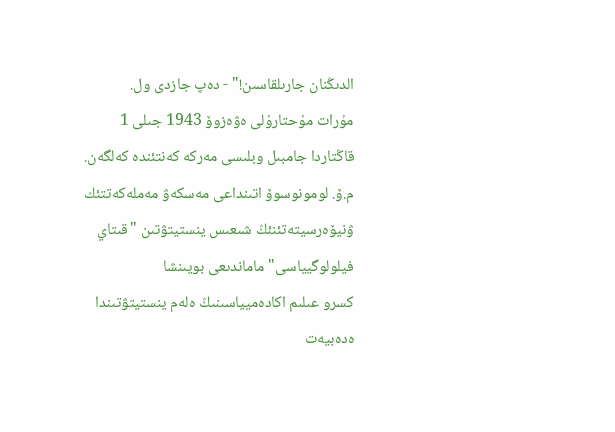الدىڭنان جارىلقاسىن!" - دەپ جازدى ول.
مۇرات مۇحتارۇلى ەۋەزوۆ 1943 جىلى 1 قاڭتاردا جامبىل وبلىسى مەركە كەنتئندە كەلگەن.
م.ۆ. لومونوسوۆ اتىنداعى مەسكەۋ مەملەكەتتئك ۋنيۆەرسيتەتئنئڭ شىعىس ينستيتۋتىن "قىتاي فيلولوگيياسى" ماماندىعى بويىنشا
كسرو عىلىم اكادەميياسىنىڭ ەلەم ينستيتۋتىندا ەدەبيەت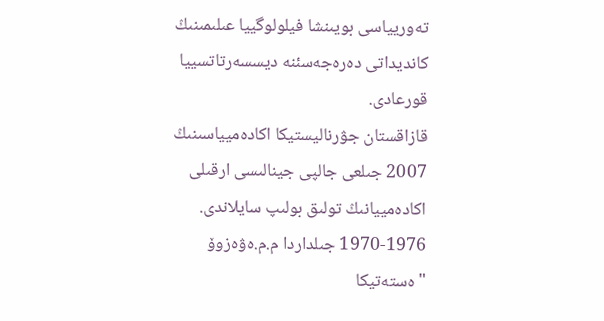تەوريياسى بويىنشا فيلولوگييا عىلىمىنىڭ كانديداتى دەرەجەسئنە ديسسەرتاتسييا قورعادى.
قازاقستان جۋرناليستيكا اكادەميياسىنىڭ 2007 جىلعى جالپى جينالىسى ارقىلى اكادەمييانىڭ تولىق بولىپ سايلاندى.
1970-1976 جىلداردا م.م.ەۋەزوۆ "ەستەتيكا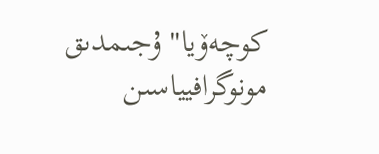كوچەۆيا" ۇجىمدىق مونوگرافيياسىن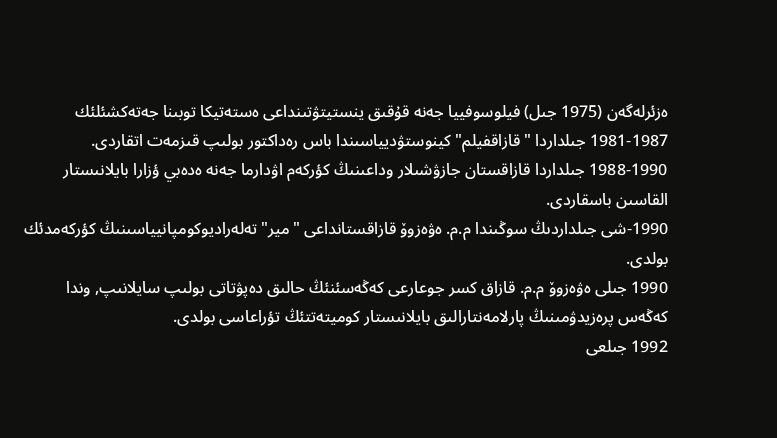ەزئرلەگەن (1975 جىل) فيلوسوفييا جەنە قۇقىق ينستيتۋتىنداعى ەستەتيكا توبىنا جەتەكشئلئك
1981-1987 جىلداردا "قازاقفيلم" كينوستۋديياسىندا باس رەداكتور بولىپ قىزمەت اتقاردى.
1988-1990 جىلداردا قازاقستان جازۋشىلار وداعىنىڭ كؤركەم اۋدارما جەنە ەدەبي ؤزارا بايلانىستار القاسىن باسقاردى.
1990-شى جىلداردىڭ سوڭىندا م.م. ەۋەزوۆ قازاقستانداعى "مير" تەلەراديوكومپانيياسىنىڭ كؤركەمدئك بولدى.
1990 جىلى ەۋەزوۆ م.م. قازاق كسر جوعارعى كەڭەسئنئڭ حالىق دەپۋتاتى بولىپ سايلانىپ, وندا كەڭەس پرەزيدۋمىنىڭ پارلامەنتارالىق بايلانىستار كوميتەتتئڭ تؤراعاسى بولدى.
1992 جىلعى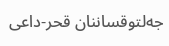جەلتوقساننان قحر-داعى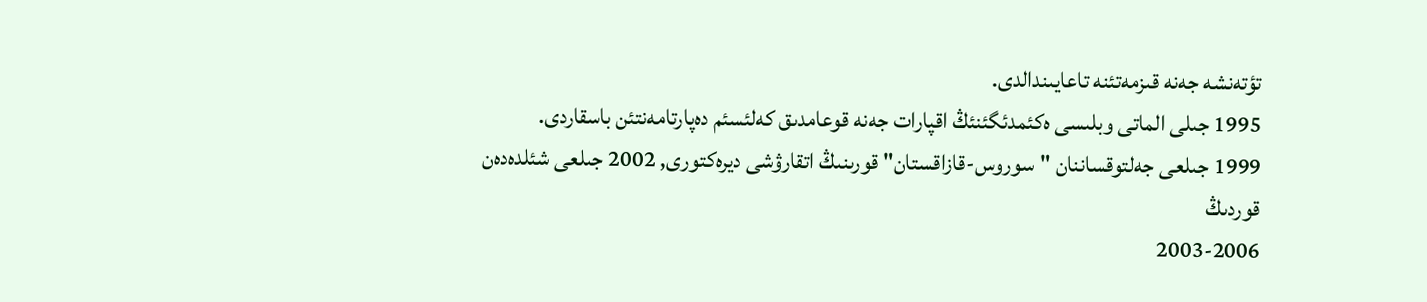تؤتەنشە جەنە قىزمەتئنە تاعايىندالدى.
1995 جىلى الماتى وبلىسى ەكئمدئگئنئڭ اقپارات جەنە قوعامدىق كەلئسئم دەپارتامەنتئن باسقاردى.
1999 جىلعى جەلتوقساننان "سوروس-قازاقستان" قورىنىڭ اتقارۋشى ديرەكتورى, 2002 جىلعى شئلدەدەن قوردىڭ
2003-2006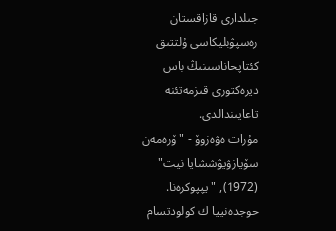جىلدارى قازاقستان رەسپۋبليكاسى ۇلتتىق كئتاپحاناسىنىڭ باس ديرەكتورى قىزمەتئنە تاعايىندالدى.
مۇرات ەۋەزوۆ - "ۆرەمەن سۆيازۋيۋششايا نيت" (1972), "يپپوكرەنا. حوجدەنييا ك كولودتسام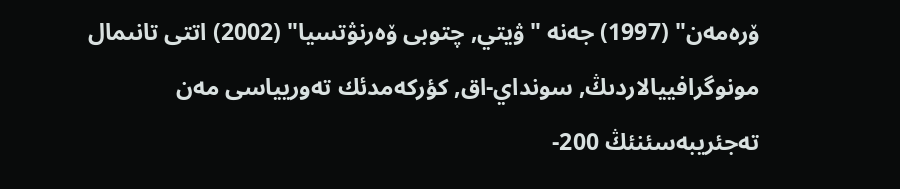ۆرەمەن" (1997) جەنە "ۋيتي, چتوبى ۆەرنۋتسيا" (2002) اتتى تانىمال مونوگرافييالاردىڭ, سونداي-اق, كؤركەمدئك تەوريياسى مەن تەجئريبەسئنئڭ 200-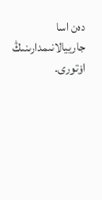دەن اسا جارييالانىمدارىنىڭ اۆتورى.